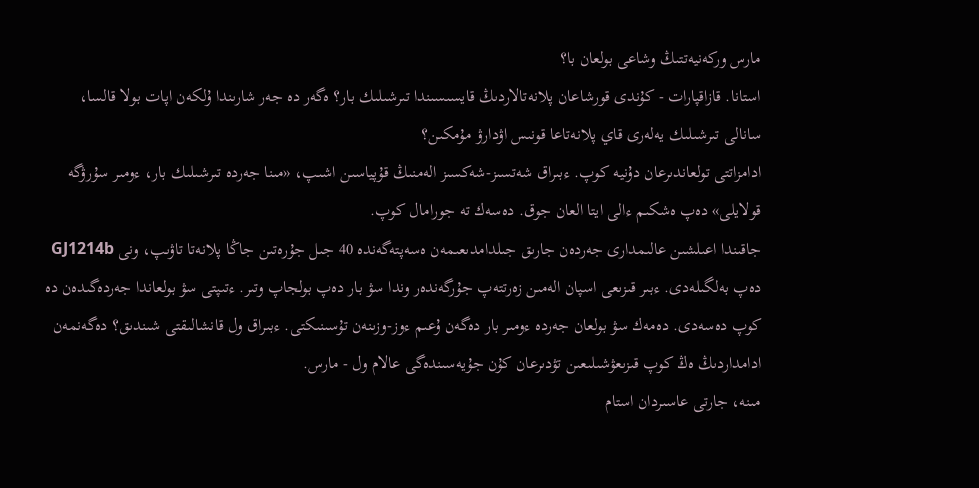مارس وركەنيەتتىڭ وشاعى بولعان با؟
استانا. قازاقپارات - كۇندى قورشاعان پلانەتالاردىڭ قايسىسىندا تىرشىلىك بار؟ ەگەر دە جەر شارىندا ۇلكەن اپات بولا قالسا، سانالى تىرشىلىك يەلەرى قاي پلانەتاعا قونىس اۋدارۋ مۇمكىن؟
ادامزاتتى تولعاندىرعان دۇنيە كوپ. ءبىراق شەتسىز-شەكسىز الەمنىڭ قۇپياسىن اشىپ، «مىنا جەردە تىرشىلىك بار، ءومىر سۇرۋگە قولايلى» دەپ ەشكىم ءالى ايتا العان جوق. دەسەك تە جورامال كوپ.
جاقىندا اعىلشىن عالىمدارى جەردەن جارىق جىلدامدىعىمەن ەسەپتەگەندە 40 جىل جۇرەتىن جاڭا پلانەتا تاۋىپ، ونى GJ1214b دەپ بەلگىلەدى. ءبىر قىزىعى اسپان الەمىن زەرتتەپ جۇرگەندەر وندا سۋ بار دەپ بولجاپ وتىر. ءتىپتى سۋ بولعاندا جەردەگىدەن دە كوپ دەسەدى. دەمەك سۋ بولعان جەردە ءومىر بار دەگەن ۇعىم ءوز-وزىنەن تۇسىنىكتى. ءبىراق ول قانشالىقتى شىندىق؟ دەگەنمەن ادامداردىڭ ەڭ كوپ قىزىعۋشىلىعىن تۋدىرعان كۇن جۇيەسىندەگى عالام ول - مارس.
مىنە، جارتى عاسىردان استام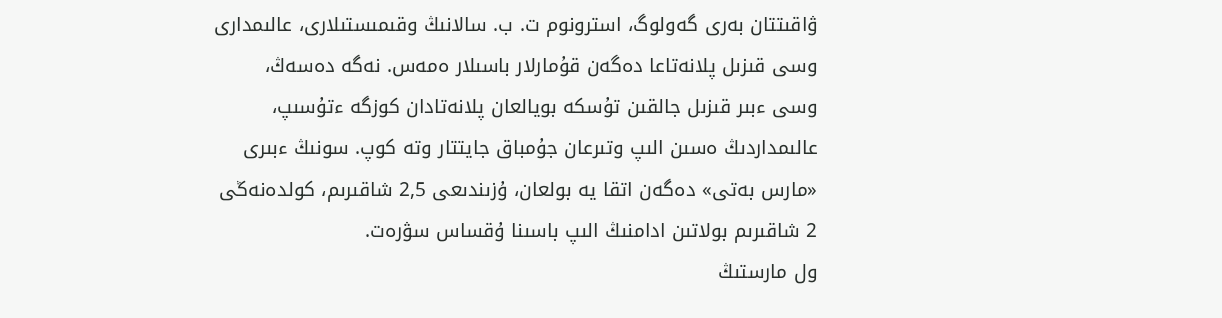ۋاقىتتان بەرى گەولوگ، استرونوم ت. ب. سالانىڭ وقىمىستىلارى، عالىمدارى وسى قىزىل پلانەتاعا دەگەن قۇمارلار باسىلار ەمەس. نەگە دەسەڭ، وسى ءبىر قىزىل جالقىن تۇسكە بويالعان پلانەتادان كوزگە ءتۇسىپ، عالىمداردىڭ ەسىن الىپ وتىرعان جۇمباق جايتتار وتە كوپ. سونىڭ ءبىرى «مارس بەتى» دەگەن اتقا يە بولعان، ۇزىندىعى 2,5 شاقىرىم، كولدەنەڭى 2 شاقىرىم بولاتىن ادامنىڭ الىپ باسىنا ۇقساس سۋرەت.
ول مارستىڭ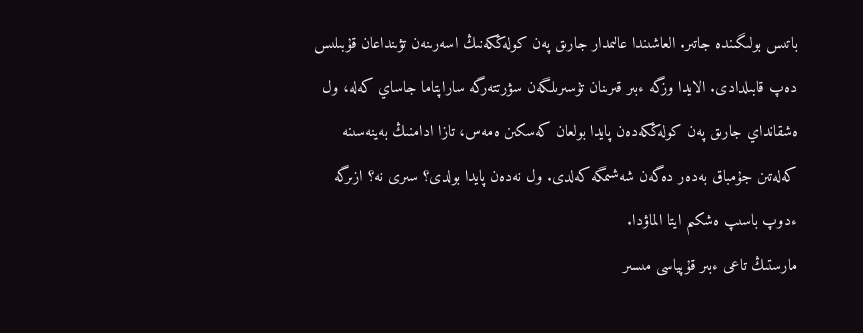باتىس بولىگىندە جاتىر. العاشىندا عالىمدار جارىق پەن كولەڭكەنىڭ اسەرىنەن تۋىنداعان قۇبىلىس دەپ قابىلدادى. الايدا وزگە ءبىر قىرىنان تۇسىرىلگەن سۋرتتەرگە ساراپتاما جاساي كەلە، ول ەشقانداي جارىق پەن كولەڭكەدەن پايدا بولعان كەسكىن ەمەس، تازا ادامنىڭ بەينەسىنە كەلەتىن جۇمباق بەدەر دەگەن شەشىمگە كەلدى. ول نەدەن پايدا بولدى؟ سىرى نە؟ ازىرگە ءدوپ باسىپ ەشكىم ايتا الماۋدا.
مارستىڭ تاعى ءبىر قۇپياسى مىسىر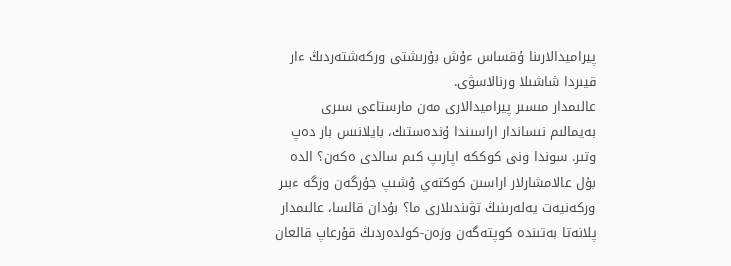پيراميدالارىنا ۇقساس ءۇش بۇرىشتى وركەشتەردىڭ ءار قيىردا شاشىلا ورنالاسۋى.
عالىمدار مىسىر پيراميدالارى مەن مارستاعى سىرى بەيمالىم نىساندار اراسىندا ۇندەستىك، بايلانىس بار دەپ وتىر. سوندا ونى كوككە اپارىپ كىم سالدى ەكەن؟ الدە بۇل عالامشارلار اراسىن كوكتەي ۇشىپ جۇرگەن وزگە ءبىر وركەنيەت يەلەرىنىڭ تۋىندىلارى ما؟ بۇدان قالسا، عالىمدار پلانەتا بەتىندە كوپتەگەن وزەن-كولدەردىڭ قۇرعاپ قالعان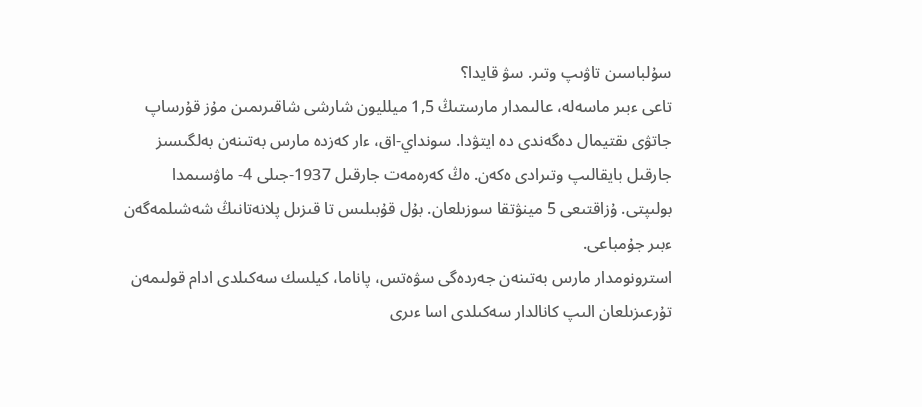سۇلباسىن تاۋىپ وتىر. سۋ قايدا؟
تاعى ءبىر ماسەلە، عالىمدار مارستىڭ 1,5 ميلليون شارشى شاقىرىمىن مۇز قۇرساپ جاتۋى ىقتيمال دەگەندى دە ايتۋدا. سونداي-اق، ءار كەزدە مارس بەتىنەن بەلگىسىز جارقىل بايقالىپ وتىرادى ەكەن. ەڭ كەرەمەت جارقىل 1937-جىلى 4- ماۋسىمدا بولىپتى. ۇزاقتىعى 5 مينۋتقا سوزىلعان. بۇل قۇبىلىس تا قىزىل پلانەتانىڭ شەشىلمەگەن ءبىر جۇمباعى.
استرونومدار مارس بەتىنەن جەردەگى سۋەتس، پاناما، كيلسك سەكىلدى ادام قولىمەن تۇرعىزىلعان الىپ كانالدار سەكىلدى اسا ءىرى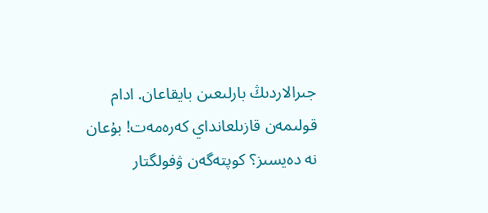جىرالاردىڭ بارلىعىن بايقاعان. ادام قولىمەن قازىلعانداي كەرەمەت! بۇعان نە دەيسىز؟ كوپتەگەن ۋفولگتار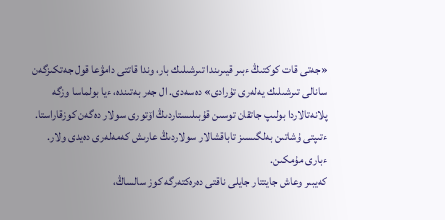«جەتى قات كوكتىڭ ءبىر قيىرىندا تىرشىلىك بار، وندا قاتتى دامۋعا قول جەتكىزگەن سانالى تىرشىلىك يەلەرى تۇرادى» دەسەدى. ال جەر بەتىندە، ءيا بولماسا وزگە پلانەتالاردا بولىپ جاتقان توسىن قۇبىلىستاردىڭ اۆتورى سولار دەگەن كوزقاراستا. ءتىپتى ۇشاتىن بەلگىسىز تاباقشالار سولاردىڭ عارىش كەمەلەرى دەيدى ولار. ءبارى مۇمكىن.
كەيبىر وعاش جايتتار جايلى ناقتى دەرەكتەرگە كوز سالساڭ،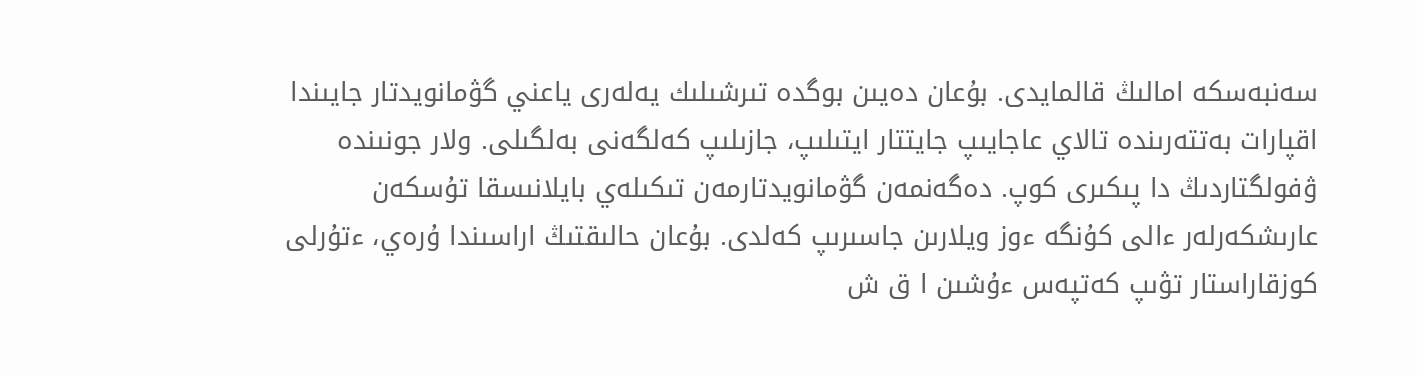سەنبەسكە امالىڭ قالمايدى. بۇعان دەيىن بوگدە تىرشىلىك يەلەرى ياعني گۋمانويدتار جايىندا اقپارات بەتتەرىندە تالاي عاجايىپ جايتتار ايتىلىپ، جازىلىپ كەلگەنى بەلگىلى. ولار جونىندە ۋفولگتاردىڭ دا پىكىرى كوپ. دەگەنمەن گۋمانويدتارمەن تىكىلەي بايلانىسقا تۇسكەن عارىشكەرلەر ءالى كۇنگە ءوز ويلارىن جاسىرىپ كەلدى. بۇعان حالىقتىڭ اراسىندا ۇرەي، ءتۇرلى كوزقاراستار تۋىپ كەتپەس ءۇشىن ا ق ش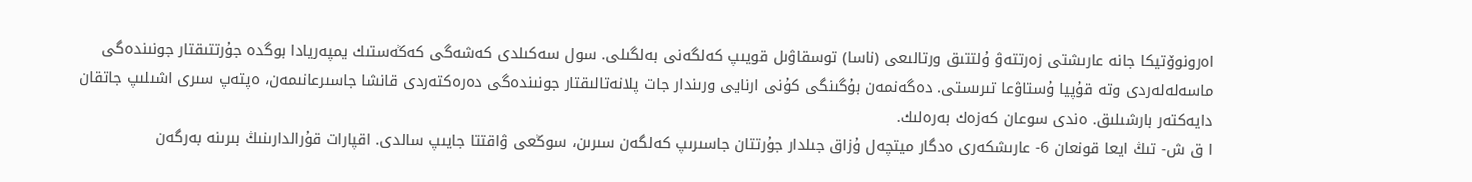اەرونوۆتيكا جانە عارىشتى زەرتتەۋ ۇلتتىق ورتالىعى (ناسا) توسقاۋىل قويىپ كەلگەنى بەلگىلى. سول سەكىلدى كەشەگى كەڭەستىك يمپەريادا بوگدە جۇرتتىقتار جونىندەگى ماسەلەلەردى وتە قۇپيا ۇستاۋعا تىرىستى. دەگەنمەن بۇگىنگى كۇنى ارنايى ورىندار جات پلانەتالىقتار جونىندەگى دەرەكتەردى قانشا جاسىرعانىمەن، ەپتەپ سىرى اشىلىپ جاتقان دايەكتەر بارشىلىق. ەندى سوعان كەزەك بەرەلىك.
ا ق ش- تىڭ ايعا قونعان 6- عارىشكەرى ەدگار ميتچەل ۇزاق جىلدار جۇرتتان جاسىرىپ كەلگەن سىرىن، سوڭعى ۋاقتتا جايىپ سالدى. اقپارات قۇرالدارىنىڭ بىرىنە بەرگەن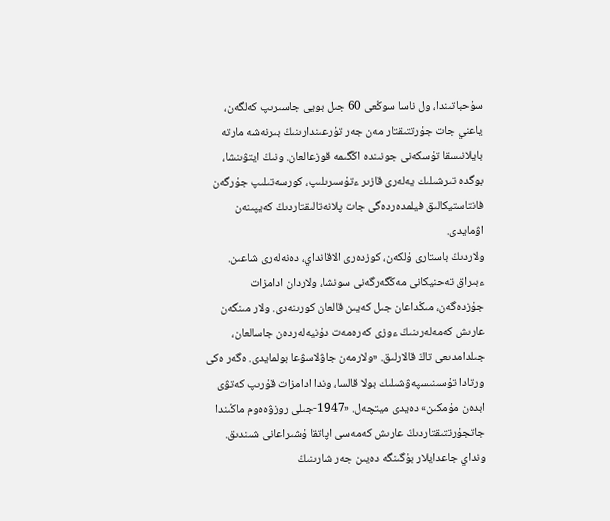سۇحباتىندا، ول ناسا سوڭعى 60 جىل بويى جاسىرىپ كەلگەن، ياعني جات جۇرتتىقتار مەن جەر تۇرعىندارىنىڭ بىرنەشە مارتە بايلانىسقا تۇسكەنى جونىندە اڭگىمە قوزعالعان. ونىڭ ايتۋىنشا، بوگدە تىرشىلىك يەلەرى قازىر ءتۇسىرىلىپ، كورسەتىلىپ جۇرگەن فانتاستيكالىق فيلمدەردەگى جات پلانەتالىقتاردىڭ كەيپىنەن اۋمايدى.
ولاردىڭ باستارى ۇلكەن، كوزدەرى الاقانداي، دەنەلەرى شاعىن. ءبىراق تەحنيكانى مەڭگەرگەنى سونشا، ولاردان ادامزات جۇزدەگەن، مىڭداعان جىل كەيىن قالعان كورىنەدى. ولار مىنگەن عارىش كەمەلەرىنىڭ ءوزى كەرەمەت دۇنيەلەردەن جاسالعان، جىلدامدىعى تاڭ قالارلىق. «ولارمەن جاۋلاسۋعا بولمايدى. ەگەر ەكى ورتادا تۇسىنىسپەۋشىلىك بولا قالسا، وندا ادامزات قۇرىپ كەتۋى ابدەن مۇمكىن» دەيدى ميتچەل. «1947-جىلى روزۋەەوم ماڭىندا جاتجۇرتتىقتاردىڭ عارىش كەمەسى اپاتقا ۇشىراعانى شىندىق. ونداي جاعدايلار بۇگىنگە دەيىن جەر شارىنىڭ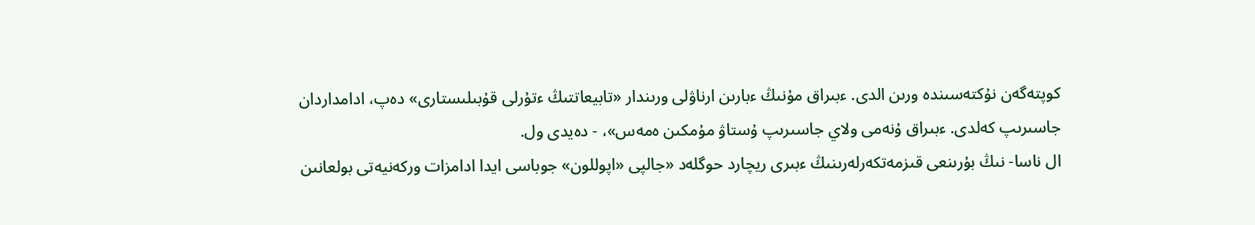كوپتەگەن نۇكتەسىندە ورىن الدى. ءبىراق مۇنىڭ ءبارىن ارناۋلى ورىندار «تابيعاتتىڭ ءتۇرلى قۇبىلىستارى» دەپ، ادامداردان جاسىرىپ كەلدى. ءبىراق ۇنەمى ولاي جاسىرىپ ۇستاۋ مۇمكىن ەمەس»، - دەيدى ول.
ال ناسا- نىڭ بۇرىنعى قىزمەتكەرلەرىنىڭ ءبىرى ريچارد حوگلەد «جالپى «اپوللون» جوباسى ايدا ادامزات وركەنيەتى بولعانىن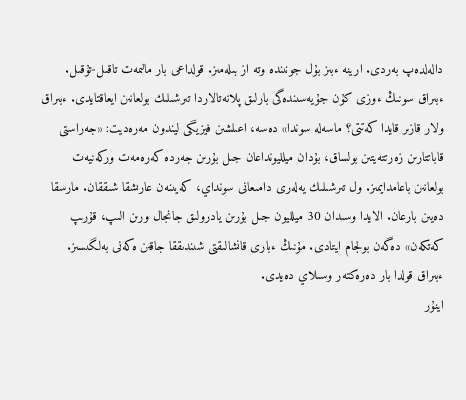دالەلدەپ بەردى. ارينە ءبىز بۇل جونىندە وتە از بىلەمىز. قولداعى بار مالىمەت تاقىل-تۇقىل.
ءبىراق سونىڭ ءوزى كۇن جۇيەسىندەگى بارلىق پلانەتالاردا تىرشىلىك بولعانىن ايعاقتايدى. ءبىراق ولار قازىر قايدا كەتتى؟ ماسەلە سوندا» دەسە، اعىلشىن فيزيگى ليندون مەرەديت: «جەراستى قاباتتارىن زەرتتەيتىن بولساق، بۇدان ميلليونداعان جىل بۇرىن جەردە كەرەمەت وركەنيەت بولعانىن باعامدايمىز. ول تىرشىلىك يەلەرى دامىعانى سونداي، كەيىنەن عارىشقا شىققان. مارسقا دەيىن بارعان. الايدا وسىدان 30 ميلليون جىل بۇرىن يادرولىق جانجال ورىن الىپ، قۇرىپ كەتكەن» دەگەن بولجام ايتادى. مۇنىڭ ءبارى قانشالىقتى شىندىققا جاقىن ەكەنى بەلگىسىز. ءبىراق قولدا بار دەرەكتەر وسىلاي دەيدى.
اينۇر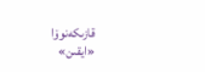قازىكەنوۆا
«ايقىن»